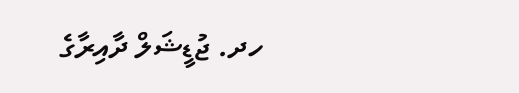ހދ. ޖުޑީޝަލް ދާއިރާގެ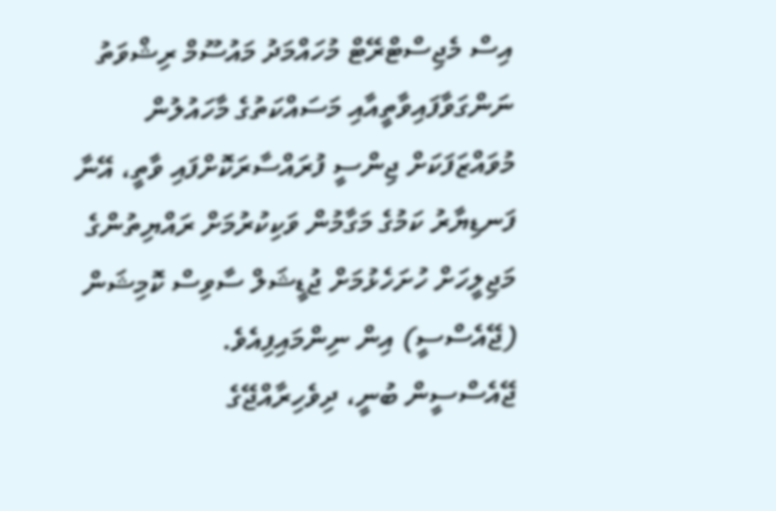އިސް މެޖިސްޓްރޭޓް މުހައްމަދު މައުސޫމް ރިޝްވަތު ނަންގަވާފައިވާތީއާއި މަސައްކަތުގެ މާހައުލުން މުވައްޒަފަކަށް ޖިންސީ ފުރައްސާރަކޮށްފައި ވާތީ، އޭނާ ފަނޑިޔާރު ކަމުގެ މަގާމުން ވަކިކުރުމަށް ރައްޔިތުންގެ މަޖިލީހަށް ހުށަހެޅުމަށް ޖުޑީޝަލް ސާވިސް ކޮމިޝަން (ޖޭއެސްސީ) އިން ނިންމައިފިއެވެ.
ޖޭއެސްސީން ބުނީ، ދިވެހިރާއްޖޭގެ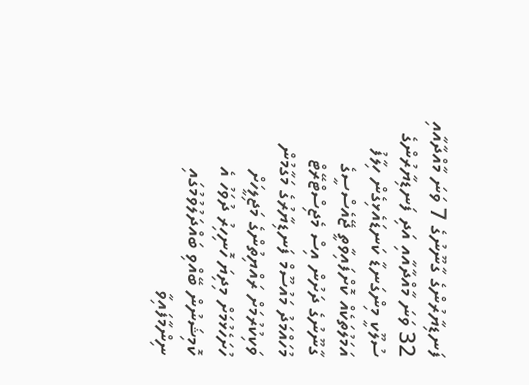ފަނޑިޔާރުންގެ ގާނޫނުގެ 7 ވަނަ މާއްދާއާއި 32 ވަނަ މާއްދާއާއި އަދި ފަނޑިޔާރުންގެ ސުލޫކީ މިންގަނޑާ ކަނޑައެޅިގެން ހިލާފު އަމަލުތަކެއް ކޮށްފައިވާތީ ޖޭއެސްސީގެ ގާނޫނުގެ ދަށުން އިސް މެޖިސްޓްރޭޓް މުހައްމަދު މައުސޫމް ފަނޑިޔާރުގެ މަގާމުން ވަކިކުރުމަށް ރައްޔިތުންގެ މަޖިލީހަށް ހުށަހެޅުމަށް މިދިޔަ ހޮނިހިރު ދުވަހު އެ ކޮމިޝަނުން ބޭއްވި ބައްދަލުވުމުގައި ނިންމާފައިވާ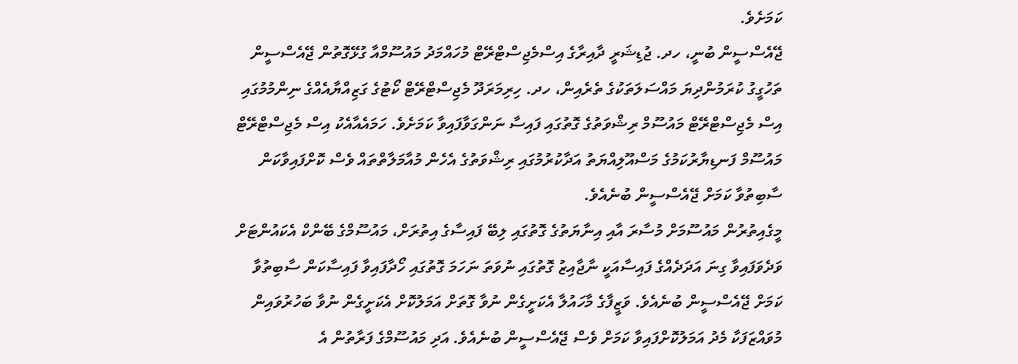ކަމަށެވެ.
ޖޭއެސްސީން ބުނީ، ހދ. ޖުޑިޝަރީ ދާއިރާގެ އިސްމެޖިސްޓްރޭޓް މުހައްމަދު މައުސޫމްއާ ގުޅޭގޮތުން ޖޭއެސްސީން ތަހުގީގު ކުރަމުންދިޔަ މައްސަލަތަކުގެ ތެރެއިން، ހދ. ހިރިމަރަދޫ މެޖިސްޓްރޭޓް ކޯޓުގެ ގަޒިއްޔާއެއްގެ ނިންމުމުގައި އިސް މެޖިސްޓްރޭޓް މައުސޫމް ރިޝްވަތުގެ ގޮތުގައި ފައިސާ ނަންގަވާފައިވާ ކަމަށެވެ. ހަމައެއާއެކު އިސް މެޖިސްޓްރޭޓް މައުސޫމް ފަނޑިޔާރުކަމުގެ މަސްއޫލިއްޔަތު އަދާކުރުމުގައި ރިޝްވަތުގެ އެހެން މުއާމަލާތްތައް ވެސް ކޮށްފައިވާކަން ސާބިތުވާ ކަމަށް ޖޭއެސްސީން ބުނެއެވެ.
މީގެއިތުރުން މައުސޫމަށް މުސާރަ އާއި އިނާޔަތުގެ ގޮތުގައި ލިބޭ ފައިސާގެ އިތުރަށް، މައުސޫމްގެ ބޭންކް އެކައުންޓަށް ވަދެވަފައިވާ ގިނަ އަދަދެއްގެ ފައިސާއަކީ ނާޖާއިޒު ގޮތުގައި ނުވަތަ ނަހަމަ ގޮތުގައި ހޯދާފައިވާ ފައިސާކަން ސާބިތުވާ ކަމަށް ޖޭއެސްސީން ބުނެއެވެ. ވަޒީފާގެ މާހައުލާ އެކަށީގެން ނުވާ ގޮތަށް އަމަލުކޮށް އެކަށީގެން ނުވާ ބަހުރުވައިން މުވައްޒަފަކާ މެދު އަމަލުކޮށްފައިވާ ކަމަށް ވެސް ޖޭއެސްސީން ބުނެއެވެ. އަދި މައުސޫމްގެ ފަރާތުން އެ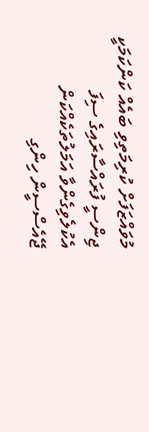މުވައްޒަފަށް ކުރިމަތިވި ބައެއް ކަންކަމަކީ ޖިންސީ ފުރައްސާރައިގެ ސިފަ އެކުލެވިގެންވާ އަމަލުތަކެއްކަން ޖޭއެސްސީން ހިންގި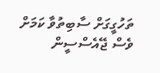ތަހުގީގަށް ސާބިތުވާ ކަމަށް ވެސް ޖޭއެސްސީން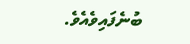ބުނެފައިވެއެވެ.